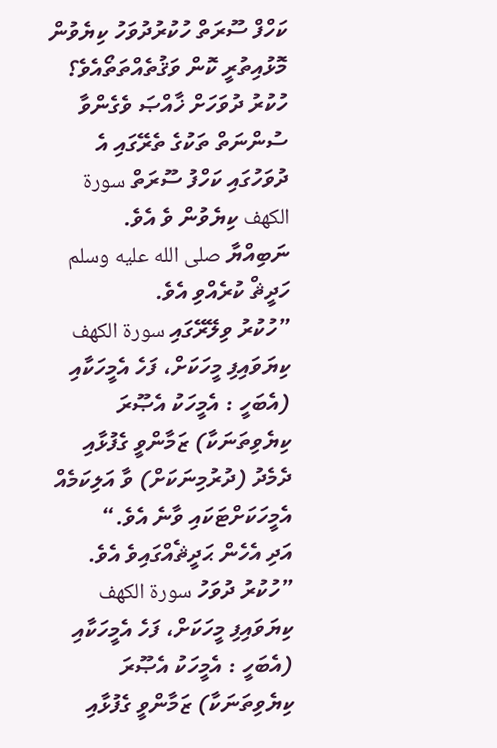ކަހްފް ސޫރަތް ހުކުރުދުވަހު ކިޔެވުން މޮޅުއިތުރީ ކޮން ވަޤުތެއްތަތޯއެވެ؟
ހުކުރު ދުވަހަށް ޚާއްޞަ ވެގެންވާ ސުންނަތް ތަކުގެ ތެރޭގައި އެ ދުވަހުގައި ކަހްފު ސޫރަތް سورة الكهف ކިޔެވުން ވެ އެވެ.
ނަބިއްޔާ صلى الله عليه وسلم ހަދީޘް ކުރެއްވި އެވެ.
”ހުކުރު ވިލޭރޭގައި سورة الكهف ކިޔަވައިފި މީހަކަށް، ފަހެ އެމީހަކާއި (އެބަހީ : އެމީހަކު އެޞޫރަ ކިޔެވިތަނަކާ) ޒަމާންވީ ގެފުޅާއި ދެމެދު (ދުރުމިނަކަށް) ވާ އަލިކަމެއް އެމީހަކަށްޓަކައި ވާނެ އެވެ.“
އަދި އެހެން ޙަދީޘެއްގައިވެ އެވެ.
”ހުކުރު ދުވަހު سورة الكهف ކިޔަވައިފި މީހަކަށް، ފަހެ އެމީހަކާއި (އެބަހީ : އެމީހަކު އެޞޫރަ ކިޔެވިތަނަކާ) ޒަމާންވީ ގެފުޅާއި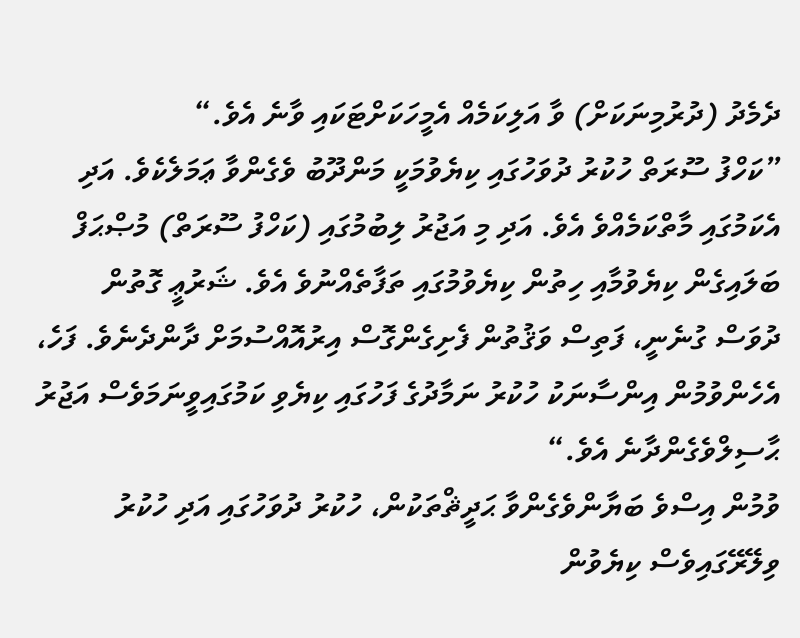ދެމެދު (ދުރުމިނަކަށް) ވާ އަލިކަމެއް އެމީހަކަށްޓަކައި ވާނެ އެވެ.“
”ކަހްފު ސޫރަތް ހުކުރު ދުވަހުގައި ކިޔެވުމަކީ މަންދޫބު ވެގެންވާ ޢަމަލެކެވެ. އަދި އެކަމުގައި މާތްކަމެއްވެ އެވެ. އަދި މި އަޖުރު ލިބުމުގައި (ކަހްފު ސޫރަތް) މުޞްޙަފް ބަލައިގެން ކިޔެވުމާއި ހިތުން ކިޔެވުމުގައި ތަފާތެއްނުވެ އެވެ. ޝަރުޢީ ގޮތުން ދުވަސް ގުނެނީ، ފަތިސް ވަޤުތުން ފެށިގެންގޮސް އިރުއޮއްސުމަށް ދާންދެނެވެ. ފަހެ، އެހެންވުމުން އިންސާނަކު ހުކުރު ނަމާދުގެ ފަހުގައި ކިޔެވި ކަމުގައިވީނަމަވެސް އަޖުރު ޙާސިލްވެގެންދާނެ އެވެ.“
ވުމުން އިސްވެ ބަޔާންވެގެންވާ ޙަދީޘްތަކުން، ހުކުރު ދުވަހުގައި އަދި ހުކުރު ވިލޭރޭގައިވެސް ކިޔެވުން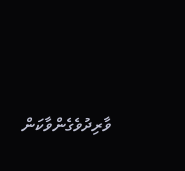ވާރިދުވެގެންވާކަން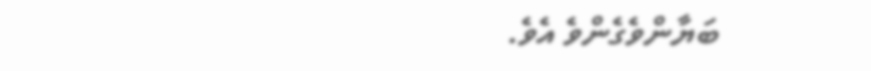ބަޔާންވެގެންވެ އެވެ.